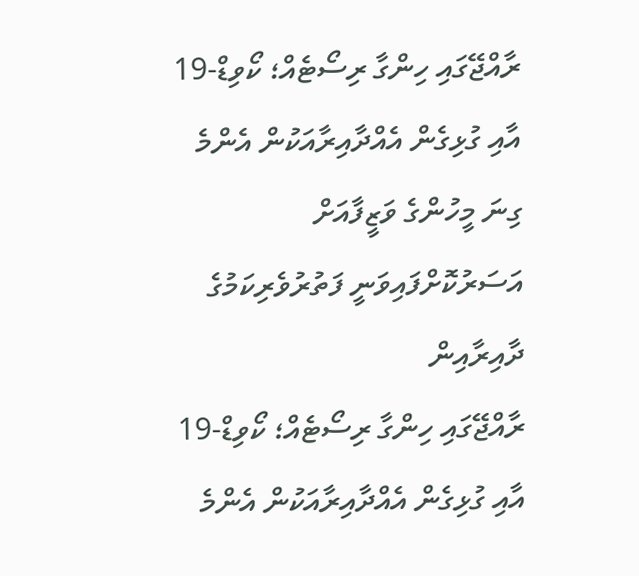ރާއްޖޭގައި ހިންގާ ރިސޯޓެއް؛ ކޯވިޑް-19 އާއި ގުޅިގެން އެއްދާއިރާއަކުން އެންމެ ގިނަ މީހުންގެ ވަޒީފާއަށް އަސަރުކޮށްފައިވަނީ ފަތުރުވެރިކަމުގެ ދާއިރާއިން
ރާއްޖޭގައި ހިންގާ ރިސޯޓެއް؛ ކޯވިޑް-19 އާއި ގުޅިގެން އެއްދާއިރާއަކުން އެންމެ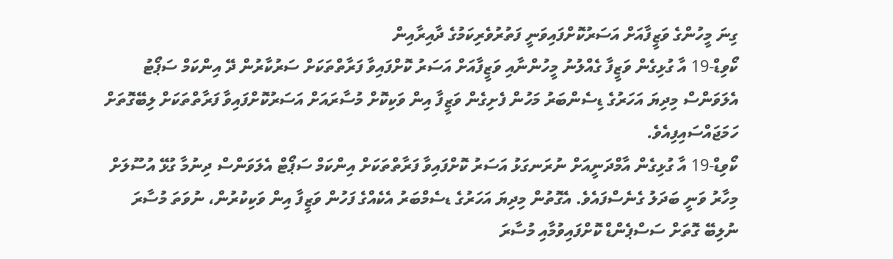ގިނަ މީހުންގެ ވަޒީފާއަށް އަސަރުކޮށްފައިވަނީ ފަތުރުވެރިކަމުގެ ދާއިރާއިން
ކޯވިޑް-19 އާ ގުޅިގެން ވަޒީފާ ގެއްލުނު މީހުންނާއި ވަޒީފާއަށް އަސަރު ކޮށްފައިވާ ފަރާތްތަކަށް ސަރުކާރުން ދޭ އިންކަމް ސަޕޯޓު އެލަވަންސް މިދިޔަ އަހަރުގެ ޑިސެންބަރު މަހުން ފެށިގެން ވަޒީފާ އިން ވަކިކޮށް މުސާރައަށް އަސަރުކޮށްފައިވާ ފަރާތްތަކަށް ލިބޭގޮތަށް ހަމަޖައްސައިފިއެވެ.
ކޯވިޑް-19 އާ ގުޅިގެން އާމްދަނީއަށް ނުރަނގަޅު އަސަރު ކޮށްފައިވާ ފަރާތްތަކަށް އިންކަމް ސަޕޯޓް އެލަވަންސް ދިނުމާ ގުޅޭ އުސޫލަށް މިހާރު ވަނީ ބަދަލު ގެނެސްފައެވެ. އެގޮތުން މިދިޔަ އަހަރުގެ ޑސެމްބަރު އެކެއްގެ ފަހުން ވަޒީފާ އިން ވަކިކުރުން، ނުވަތަ މުސާރަ ނުލިބޭ ގޮތަށް ސަސްޕެންޑް ކޮށްފައިވުމާއި މުސާރަ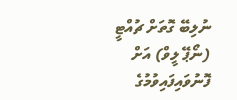ނުލިބޭ ގޮތަށް ޗުއްޓީ (ނޯޕޭ ލީވް) އަށް ފޮނުވައިފައިވުމުގެ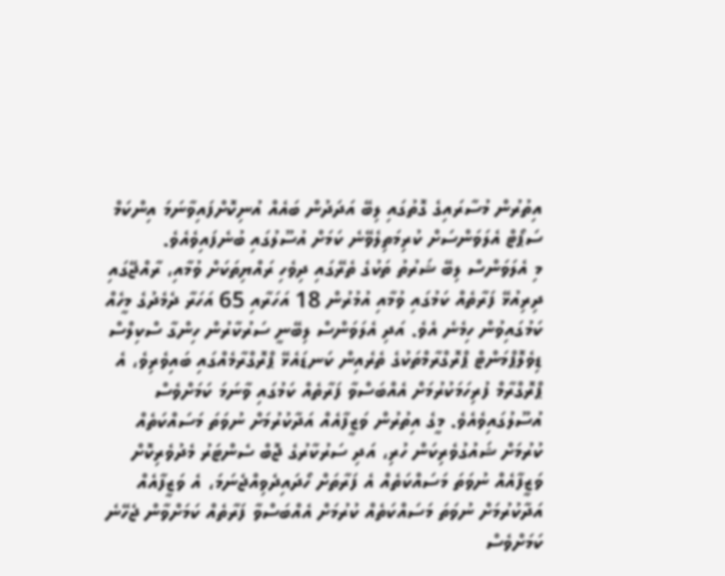އިތުރުން މުސާރައިގެ ގޮތުގައި ލިބޭ އަދަދުން ބައެއް އުނިކޮށްފައިވާނަމަ އިންކަމް ސަޕޯޓް އެލަވަންސަށް ކުރިމަތިލެވޭނެ ކަމަށް އުސޫލުގައި ބުނެފައިވެއެވެ.
މި އެލަވަންސް ލިބޭ ޝަރުތު ތަކުގެ ތެރޭގައި ދިވެހި ރައްޔިތަކަށް ވުމާއި، ރާއްޖޭގައި ދިރިއުޅޭ ފަރާތެއް ކަމުގައި ވުމާއި އުމުރުން 18 އަހަރާއި 65 އަހަރާ ދެމެދުގެ މީހެއް ކަމުގައިވުން ހިމެނެ އެވެ. އަދި އެލަވަންސް ލިބޭނީ ސަރުކާރުން ހިންގާ ސްކިލްސް ޑިވެލޮޕްމަންޓް ޕްރޮގްރާމްތަކުގެ ތެރެއިން ކަނޑައެޅޭ ޕްރޮގްރާމެއްގައި ބައިވެރިވެ، އެ ޕްރޮގްރާމް ފުރިހަމަކުރުމަށް އެއްބަސްވާ ފަރާތެއް ކަމުގައި ވާނަމަ ކަމަށްވެސް އުސޫލުގައިވެއެވެ. މީގެ އިތުރުން ވަޒީފާއެއް އަދާކުރުމަށް ނުވަތަ މަސައްކަތެއް ކުރުމަށް ޝައުގުވެރިކަން ހުރި، އަދި ސަރުކާރުގެ ޖޮބް ސެންޓަރު މެދުވެރިކޮށް ވަޒީފާއެއް ނުވަތަ މަސައްކަތެއް އެ ފަރާތަށް ހޯދައިދެވިއްޖެނަމަ، އެ ވަޒީފާއެއް އަދާކުރުމަށް ނުވަތަ މަސައްކަތެއް ކުރުމަށް އެއްބަސްވާ ފަރާތެއް ކަމަށްވާން ޖެހޭނެ ކަމަށްވެސް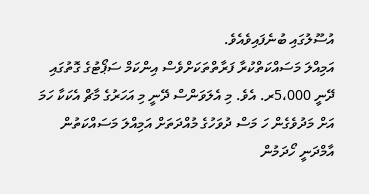އުސޫލުގައި ބުނެފައިވެއެވެ.
އަމިއްލަ މަސައްކަތްކުރާ ފަރާތްތަކަށްވެސް އިންކަމް ސަޕޯޓުގެ ގޮތުގައި ދޭނީ 5،000ރ. އެވެ. މި އެލަވަންސް ދޭނީ މި އަހަރުގެ މާޗް އެކަކާ ހަމަ އަށް މަދުވެގެން ހަ މަސް ދުވަހުގެ މުއްދަތަށް އަމިއްލަ މަސައްކަތުން އާމްދަނީ ހޯދަމުން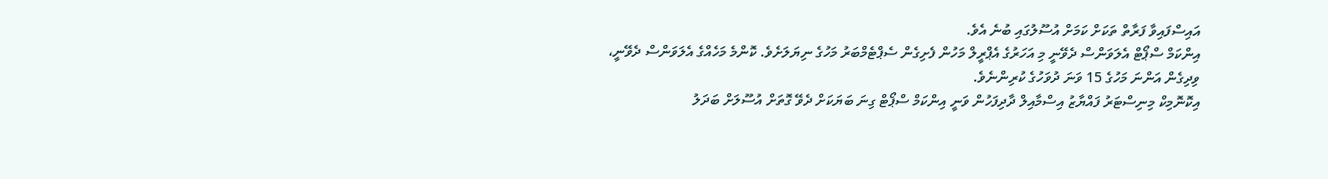އައިސްފައިވާ ފަރާތް ތަކަށް ކަމަށް އުސޫލުގައި ބުނެ އެވެ.
އިންކަމް ސްޕޯޓް އެލަވަންސް ދެވޭނީ މި އަހަރުގެ އެޕްރީލް މަހުން ފެށިގެން ސެޕްޓެމްބަރު މަހުގެ ނިޔަލަށެވެ. ކޮންމެ މަހެއްގެ އެލަވަންސް ދެވޭނީ، ވިދިގެން އަންނަ މަހުގެ 15 ވަނަ ދުވަހުގެ ކުރިންނެވެ.
އިކޮނޮމިކް މިނިސްޓަރު ފައްޔާޒު އިސްމާއިލް ދާދިފަހުން ވަނީ އިންކަމް ސްޕޯޓް ގިނަ ބަޔަކަށް ދެވޭ ގޮތަށް އުސޫލަށް ބަދަލު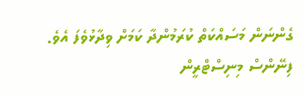ގެންނަން މަސައްކަތް ކުރަމުންދާ ކަމަށް ވިދާޅުވެފަ އެވެ.
ފިނޭންސް މިނިސްޓްރީން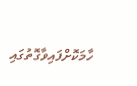ހާމަކޮށްފައިވާގޮތުގައި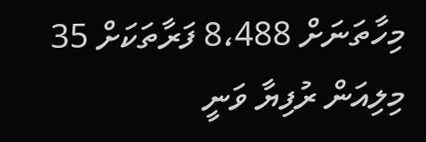މިހާތަނަށް 8،488 ފަރާތަކަށް 35 މިލިއަން ރުފިޔާ ވަނީ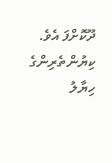ދޫކޮށްފަ އެވެ.
ކިޔުންތެރިންގެ ހިޔާލު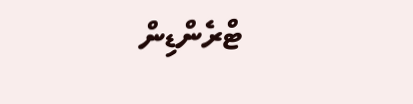ޓްރެންޑިން